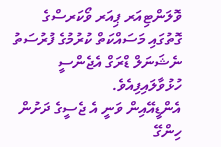ވޮލަންޓިއަރ ޕިއަރ ވޯކަރސްގެ ގޮތުގައި މަސައްކަތް ކުރުމުގެ ފުރުސަތު ނެޝަނަލް ޑްރަގް އެޖެންސީ ހުޅުވާލައިފިއެވެ.
އެންޑީއޭއިން ވަނީ އެ ޖެސީގެ ދަށުން ހިންގޭ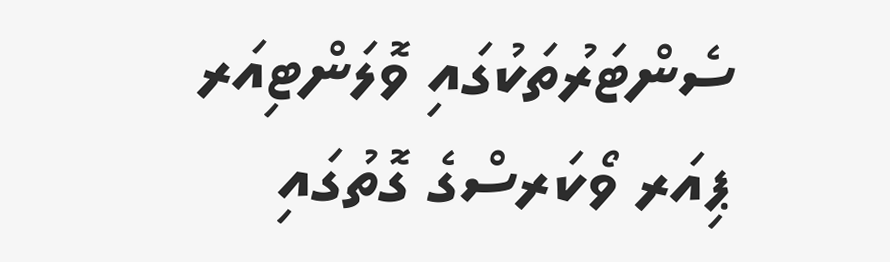ސެންޓަރުތަކުގައި ވޮލަންޓިއަރ ޕިއަރ ވޯކަރސްގެ ގޮތުގައި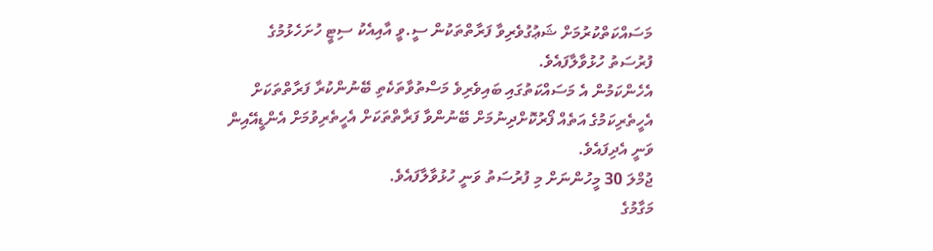މަސައްކަތްކުރުމަށް ޝަޢުގުވެރިވާ ފަރާތްތަކުން ސީ.ވީ އާއިއެކު ސިޓީ ހުށަހެޅުމުގެ ފުރުސަތު ހުޅުވާލާފައެވެ.
އެހެންކަމުން އެ މަސައްކަތުގައި ބައިވެރިވެ މަސްތުވާތަކެތި ބޭނުންކުރާ ފަރާތްތަކަށް އެހީތެރިކަމުގެ އަތެއް ފޯރުކޮށްދިނުމަށް ބޭނުންވާ ފަރާތްތަކަށް އެހީތެރިވުމަށް އެންޑީއޭއިން ވަނީ އެދިފައެވެ.
ޖުމްލަ 30 މީހުންނަށް މި ފުރުސަތު ވަނީ ހުޅުވާލާފައެވެ.
މަގާމުގެ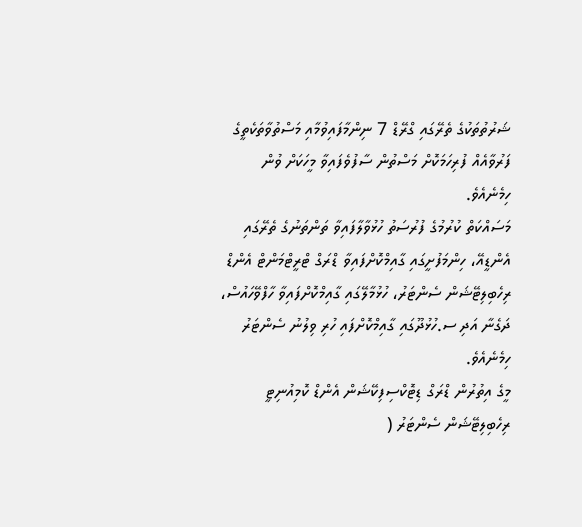ޝަރުތުތަކުގެ ތެރޭގައި ގްރޭޑް 7 ނިންމާފައިވުމާއި މަސްތުވާތަކެތީގެ ފަރުވާއެއް ފުރިހަމަކޮށް މަސްތުން ސާފުވެފައިވާ މީހަކަށް ވުން ހިމެނެއެވެ.
މަސައްކަތް ކުރުމުގެ ފުރުސަތު ހުޅުވާލާފައިވާ ތަންތަނުގެ ތެރޭގައި އެންޑީއޭ، ހިންމަފުށީގައި ގާއިމްކޮށްފައިވާ ޑްރަގް ޓްރީޓްމަންޓް އެންޑް ރިހެބިލިޓޭޝަން ސެންޓަރު، ހުޅުމާލޭގައި ގާއިމްކޮށްފައިވާ ހާފްވޭހައުސް، ދަގެނާ އަދި ސ.ހުޅުދޫގައި ގާއިމްކޮށްފައި ހުރި ވިލުނު ސެންޓަރު ހިމެނެއެވެ.
މީގެ އިތުރުން ޑްރަގް ޑިޓޮކްސިފިކޭޝަން އެންޑް ކޮމިއުނިޓީ ރިހެބިލިޓޭޝަން ސެންޓަރު (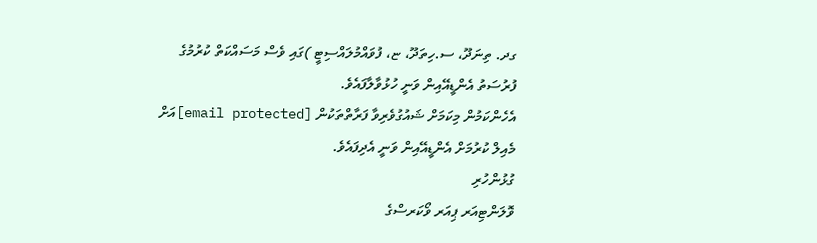ގދ. ތިނަދޫ، ސ.ހިތަދޫ، ޏ، ފުވައްމުލައްސިޓީ )ގައި ވެސް މަސައްކަތް ކުރުމުގެ ފުރުސަތު އެންޑީއޭއިން ވަނީ ހުޅުވާލާފައެވެ.
އެހެންކަމުން މިކަމަށް ޝައުގުވެރިވާ ފަރާތްތަކުން [email protected]އަށް މެއިލް ކުރުމަށް އެންޑީއޭއިން ވަނީ އެދިފައެވެ.
ގުޅުންހުރި
ވޮލަންޓިއަރ ޕިއަރ ވޯކަރސްގެ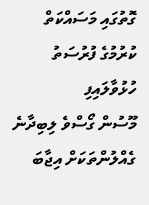ގޮތުގައި މަސައްކަތް ކުރުމުގެ ފުރުސަތު ހުޅުވާލައިފި
މޫސުން ގޯސްވެ ލިބިދާނެ ގެއްލުންތަކަށް އިޖާބަ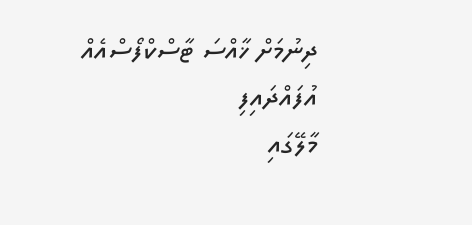ދިނުމަށް ޚާއްސަ ޓާސްކްފޯސްއެއް އުފައްދައިފި
މާލޭގައި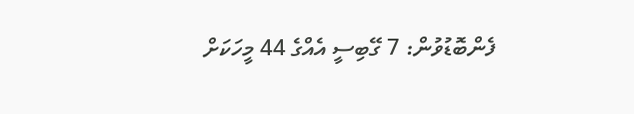ފެންބޮޑުވުން: 7 ގޭބިސީ އެއްގެ 44 މީހަކަށް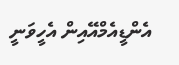އެންޑީއެމްއޭއިން އެހީވަނީ